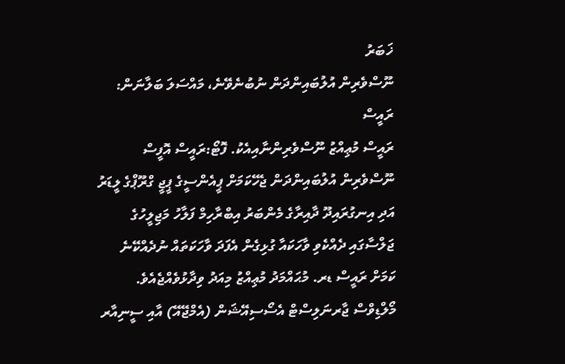ޚަބަރު
ނޫސްވެރިން އުލުބައިންދަން ނުބުނެވޭނެ، މައްސަލަ ބަލާނަން: ރައީސް
ރައީސް މުޢިއްޒު ނޫސްވެރިންނާއިއެކު. ފޮޓޯ:ރައީސް އޮފީސް
ނޫސްވެރިން އުލުބައިންދަން ޖެހޭކަމަށް ޕީއެންސީގެ ޕީޖީ ގްރޫޕްގެ ލީޑަރު އަދި އިނގުރައިދޫ ދާއިރާގެ މެންބަރު އިބްރާހިމް ފަލާހު މަޖިލީހުގެ ޖަލްސާގައި ދެއްކެވި ވާހަކައާ ގުޅިގެން އެފަދަ ވާހަކަތައް ނުދެއްކޭނެ ކަމަށް ރައީސް ޑރ. މުޙައްމަދު މުޢިއްޒު މިއަދު ވިދާޅުވެއްޖެއެވެ.
މޯލްޑިވްސް ޖާރނަލިސްޓް އެސޯސިއޭޝަން (އެމްޖޭއޭ) އާއި ސީނިއާރ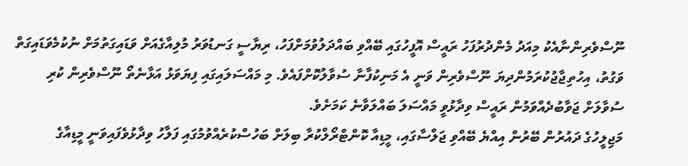ނޫސްވެރިންނާއެކު މިއަދު މެންދުރުފަހު ރައީސް އޮފީހުގައި ބޭއްވި ބައްދަލުވުމަށްފަހު، ރިޔާސީ ގަނޑުވަރު މުލިއާގެއަށް ވަޑައިގަތުމަށް ނުކުމެވަޑައިގަތް ވަގުތު، އިހުތިޖާޖުކުރަމުންދިޔަ ނޫސްވެރިން ވަނީ އެ މަނިކުފާނާ ސުވާލުކޮށްފައެވެ. މި މައްސަލައިގައި ފިޔަވަޅު އަޅާނެތޯ ނޫސްވެރިން ކުރި ސުވާލަށް ޖަވާބުދެއްވަމުން ރައީސް ވިދާޅުވީ މައްސަލަ ބައްލަވާނެ ކަމަށެވެ.
މަޖިލީހުގެ ދައުރުން ބޭރުން އިއްޔެ ބޭއްވި ޖަލްސާގައި، މީޑިއާ ކޮންޓްރޯލްކުރާ ބިލަށް ބަހުސްކުރެއްވުމުގައި ފަލާހު ވިދާޅުވެފައިވަނީ މީޑިއާގެ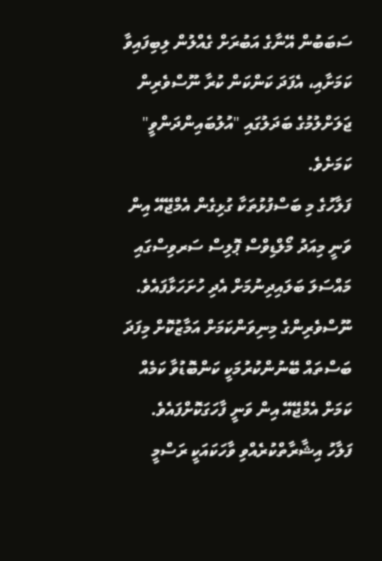ސަބަބުން އޭނާގެ އަބުރަށް ގެއްލުން ލިބިފައިވާ ކަމަށާއި، އެފަދަ ކަންކަން ކުރާ ނޫސްވެރިން ޖަލަށްލުމުގެ ބަދަލުގައި "އުލުބައިންދަންވީ" ކަމަށެވެ.
ފަލާހުގެ މި ބަސްފުޅުތަކާ ގުޅިގެން އެމްޖޭއޭ އިން ވަނީ މިއަދު މޯލްޑިވްސް ޕޮލިސް ސަރވިސްގައި މައްސަލަ ބަލައިދިނުމަށް އެދި ހުށަހަޅާފައެވެ. ނޫސްވެރިންގެ މިނިވަންކަމަށް އަމާޒުކޮށް މިފަދަ ބަސްތައް ބޭނުންކުރުމަކީ ކަންބޮޑުވާ ކަމެއް ކަމަށް އެމްޖޭއޭ އިން ވަނީ ފާހަގަކޮށްފައެވެ.
ފަލާހު އިޝާރާތްކުރެއްވި ވާހަކައަކީ ރަސްމީ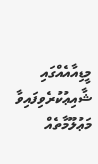މީޑިއާއެއްގައި ޝާއިޢުކުރެވިފައިވާ މަޢުލޫމާތެއް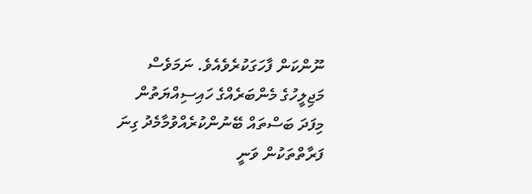ނޫންކަން ފާހަގަކުރެވެއެވެ. ނަމަވެސް މަޖިލީހުގެ މެންބަރެއްގެ ހައިސިއްޔަތުން މިފަދަ ބަސްތައް ބޭނުންކުރެއްވުމާމެދު ގިނަ ފަރާތްތަކުން ވަނީ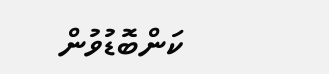ކަންބޮޑުވުން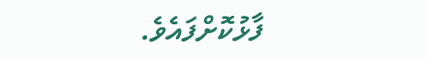ފާޅުކޮށްފައެވެ.